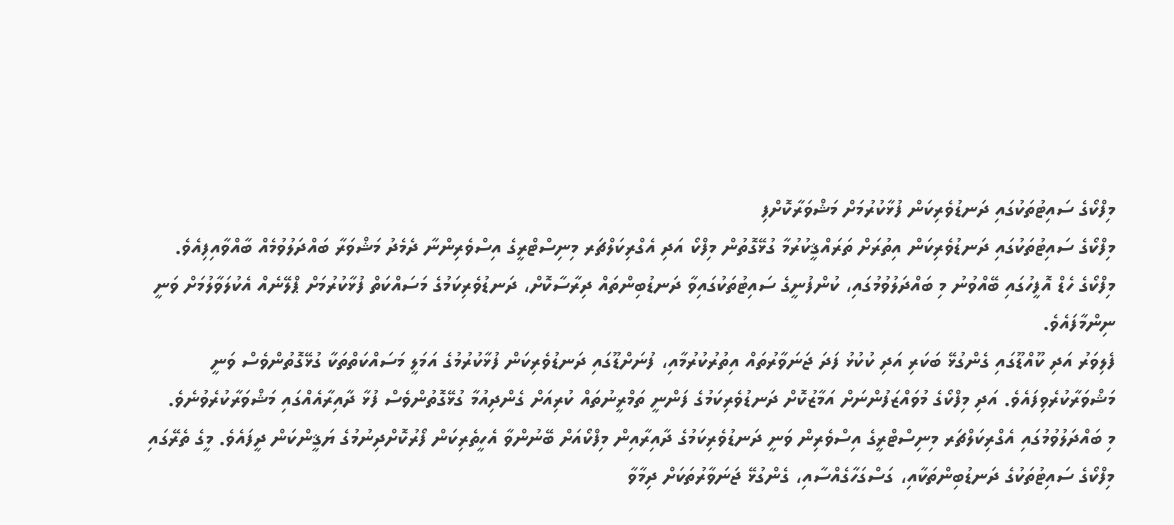މިފްކޯގެ ސައިޓުތަކުގައި ދަނޑުވެރިކަން ފުޅާކުރުމަށް މަޝްވަރާކޮށްފި
މިފްކޯގެ ސައިޓުތަކުގައި ދަނޑުވެރިކަން އިތުރަށް ތަރައްޤީކުރުމާ ގުޅޭގޮތުން މިފްކޯ އަދި އެގްރިކަލްޗަރ މިނިސްޓްރީގެ އިސްވެރިންނާ ދެމެދު މަޝްވަރާ ބައްދަލުވުމެއް ބާއްވާއިފިއެވެ.
މިފްކޯގެ ހެޑް އޮފީހުގައި ބޭއްވުނު މި ބައްދަލުވުމުގައި، ކުންފުނީގެ ސައިޓުތަކުގައިވާ ދަނޑުބިންތައް ދިރާސާކޮށް، ދަނޑުވެރިކަމުގެ މަސައްކަތް ފުޅާކުރުމަށް ޕްލޭނެއް އެކުލަވާލުމަށް ވަނީ ނިންމާފައެވެ.
ފެލިވަރު އަދި ކޫއްޑޫގައި ގެންގުޅޭ ބަކަރި އަދި ކުކުޅު ފަދަ ޖަނަވާރުތައް އިތުރުކުރުމާއި، ފުނަށްޑޫގައި ދަނޑުވެރިކަން ފުޅާކުރުމުގެ އަމަލީ މަސައްކަތްތަކާ ގުޅޭގޮތުންވެސް ވަނީ މަޝްވަރާކުރެވިފައެވެ. އަދި މިފްކޯގެ މުވައްޒަފުންނަށް އަމާޒުކޮށް ދަނޑުވެރިކަމުގެ ފަންނީ ތަމްރީނުތައް ކުރިއަށް ގެންދިއުމާ ގުޅޭގޮތުންވެސް ފުޅާ ދާއިރާއެއްގައި މަޝްވަރާކުރެވުނެވެ.
މި ބައްދަލުވުމުގައި އެގްރިކަލްޗަރ މިނިސްޓްރީގެ އިސްވެރިން ވަނީ ދަނޑުވެރިކަމުގެ ދާއިރާއިން މިފްކޯއަށް ބޭނުންވާ އެހީތެރިކަން ފޯރުކޮށްދިނުމުގެ ޔަޤީންކަން ދީފައެވެ. މީގެ ތެރޭގައި މިފްކޯގެ ސައިޓުތަކުގެ ދަނޑުބިންތަކާއި، ގަސްގަހާގެއްސާއި، ގެންގުޅޭ ޖަނަވާރުތަކަށް ދިމާވާ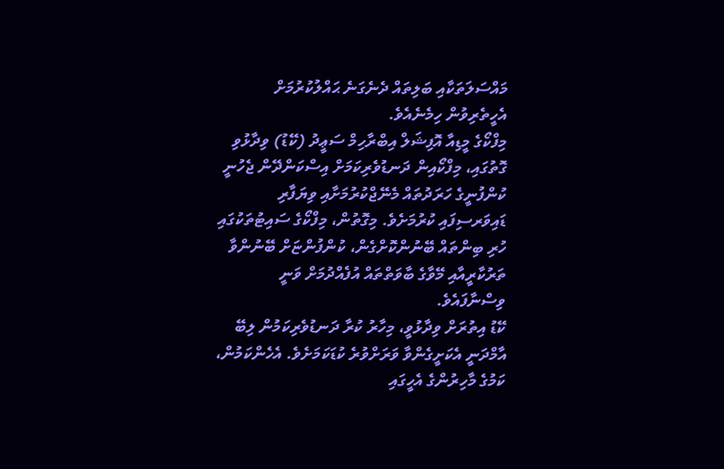މައްސަލަތަކާއި ބަލިތައް ދެނެގަނެ ޙައްލުކުރުމަށް އެހީތެރިވުން ހިމެނެއެވެ.
މިފްކޯގެ މީޑިއާ އޮފިޝަލް އިބްރާހިމް ސަޢީދު (ކޭޑު) ވިދާޅުވި ގޮތުގައި، މިފްކޯއިން ދަނޑުވެރިކަމަށް އިސްކަންދޭން ޖެހުނީ ކުންފުނީގެ ހަރަދުތައް މެނޭޖްކުރުމަށާއި ވިޔަފާރި ޑައިވަރސިފައި ކުރުމަށެވެ. މިގޮތުން، މިފްކޯގެ ސައިޓުތަކުގައި ހުރި ބިންތައް ބޭނުންކޮށްގެން، ކުންފުންޏަށް ބޭނުންވާ ތަރުކާރީއާއި މޭވާގެ ބާވަތްތައް އުފެއްދުމަށް ވަނީ ވިސްނާފައެވެ.
ކޭޑު އިތުރަށް ވިދާޅުވީ، މިހާރު ކުރާ ދަނޑުވެރިކަމުން ލިބޭ އާމްދަނީ އެކަށީގެންވާ ވަރަށްވުރެ ކުޑަކަމަށެވެ. އެހެންކަމުން، ކަމުގެ މާހިރުންގެ އެހީގައި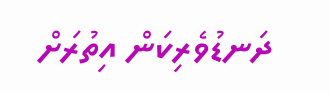ދަނޑުވެރިކަން އިތުރަށް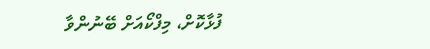ފުޅާކޮށް، މިފްކޯއަށް ބޭނުންވާ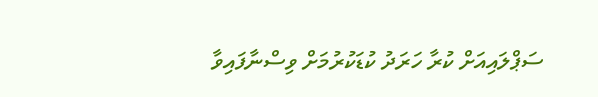ސަޕްލައިއަށް ކުރާ ހަރަދު ކުޑަކުރުމަށް ވިސްނާފައިވާ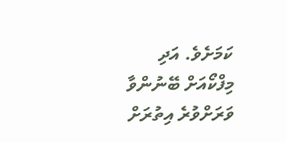ކަމަށެވެ. އަދި މިފްކޯއަށް ބޭނުންވާ ވަރަށްވުރެ އިތުރަށް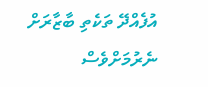އުފެއްދޭ ތަކެތި ބާޒާރަށް ނެރުމަށްވެސް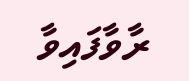ރާވާފައިވާ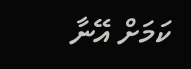ކަމަށް އޭނާ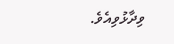ވިދާޅުވިއެވެ.